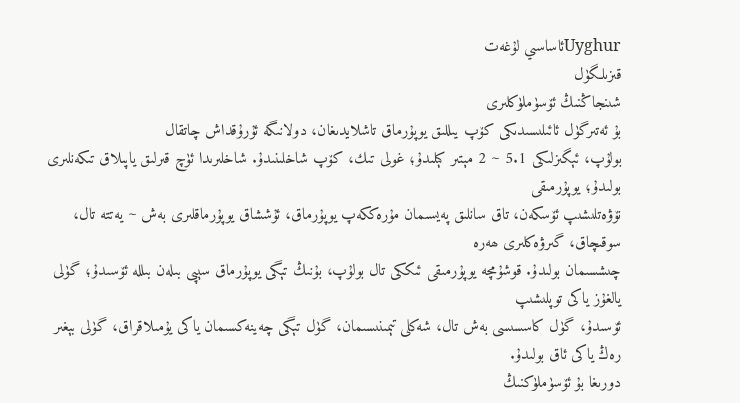Uyghurئاساسىي لۇغەت
قىزىلگۈل
شىنجاڭنىڭ ئۆسۈملۈكلىرى
بۇ ئەتىرگۈل ئائىلىسىدىكى كۆپ يىللىق يوپۇرماق تاشلايدىغان، دولانىگە ئۇرۇقداش چاتقال
بولۇپ، ئېگىزلىكى 5.1 ~ 2 مېتىر كېلىدۇ؛ غولى تىك، كۆپ شاخلىنىدۇ. شاخلىرىدا ئۈچ قىرلىق ياپىلاق تىكەنلىرى بولىدۇ؛ يوپۇرمىقى
نۆۋەتلىشىپ ئۆسكەن، تاق سانلىق پەيسىمان مۇرەككەپ يوپۇرماق، ئۇششاق يوپۇرماقلىرى بەش ~ يەتتە تال، سوقىچاق، گىرۋەكلىرى ھەرە
چىشسىمان بولىدۇ. قوشۇمچە يوپۇرمىقى ئىككى تال بولۇپ، بۇنىڭ تېگى يوپۇرماق سېپى بىلەن بىللە ئۆسىدۇ؛ گۈلى يالغۇز ياكى توپلىشىپ
ئۆسىدۇ، گۈل كاسسىسى بەش تال، شەكلى تېمىنىسىمان، گۈل تېگى چەينەكسىمان ياكى يۇمىلاقراق، گۈلى بېغىر رەڭ ياكى ئاق بولىدۇ.
دورىغا بۇ ئۆسۈملۈكنىڭ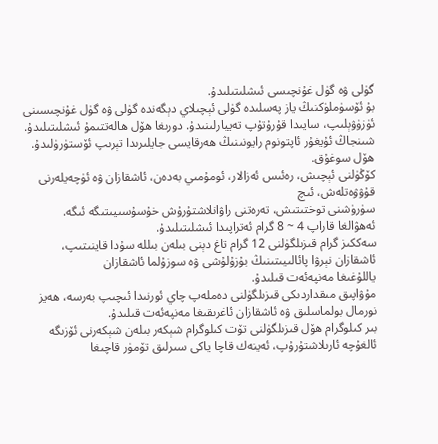گۈلى ۋە گۈل غۇنچىسى ئىشلىتىلىدۇ.
بۇ ئۆسۈملۈكنىڭ ياز پەسلىدە گۈلى ئېچىلاي دېگەندە گۈلى ۋە گۈل غۇنچىسىنى
ئۈزۈۋېلىپ، سايىدا قۇرۇتۇپ تەييارلىنىدۇ. دورىغا ھۆل ھالەتتىمۇ ئىشلىتىلىدۇ.
شىنجاڭ ئۇيغۇر ئاپتونوم رايونىنىڭ ھەرقايسى جايلىرىدا تېرىپ ئۆستۈرۈلىدۇ.
ھۆل سوغۇق.
كۆڭۈلنى ئېچىش، رەئىس ئەزالار، ئومۇمىي بەدەن، ئاشقازان ۋە ئۈچەيلەرنى قۇۋۋەتلەش، ئىچ
سۈرۈشنى توختىتىش، تەرەتنى راۋانلاشتۇرۇش خۇسۇسىيىتىگە ئىگە.
ئەھۋالغا قاراپ 4 ~ 8 گرام ئەتراپىدا ئىشلىتىلىدۇ.
سەككىز گرام قىزىلگۈلنى 12 گرام تاغ دېنى بىلەن بىللە سۇدا قاينىتىپ، ئاشقازان نېرۋا پائالىيىتىنىڭ بۇزۇلۇشى ۋە سوزۇلما ئاشقازان
ياللۇغىغا مەنپەئەت قىلىدۇ.
مۇۋاپىق مىقداردىكى قىزىلگۈلنى دەملەپ چاي ئورنىدا ئىچىپ بەرسە، ھەيز نورمال بولماسلىق ۋە ئاشقازان ئاغرىقىغا مەنپەئەت قىلىدۇ.
بىر كىلوگرام ھۆل قىزىلگۈلنى تۆت كىلوگرام شېكەر بىلەن شېكەرنى ئۆزىگە ئالغۇچە ئارىلاشتۇرۇپ، ئەينەك قاچا ياكى سىرلىق تۆمۈر قاچىغا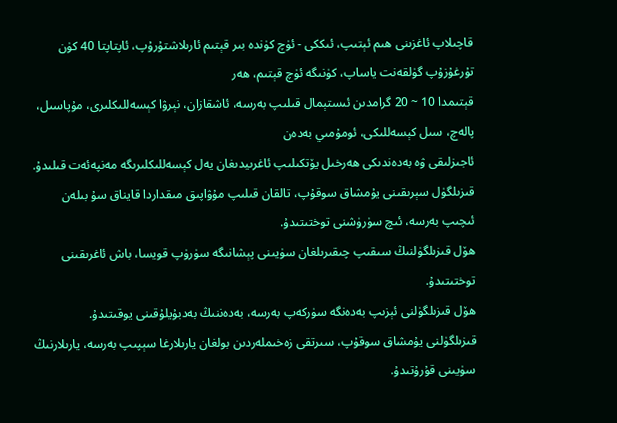قاچىلاپ ئاغزىنى ھىم ئېتىپ، ئىككى - ئۈچ كۈندە بىر قېتىم ئارىلاشتۇرۇپ، ئاپتاپتا 40 كۈن تۇرغۇزۇپ گۈلقەنت ياساپ، كۈنىگە ئۈچ قېتىم، ھەر
قېتىمدا 10 ~ 20 گرامدىن ئىستېمال قىلىپ بەرسە، ئاشقازان، نېرۋا كېسەللىكلىرى، مۇپاسىل، پالەچ، سىل كېسەللىكى، ئومۇمىي بەدەن
ئاجىزلىقى ۋە بەدەندىكى ھەرخىل يۆتكىلىپ ئاغرىيدىغان يەل كېسەللىكلىرىگە مەنپەئەت قىلىدۇ.
قىزىلگۈل سېرىقىنى يۇمشاق سوقۇپ، تالقان قىلىپ مۇۋاپىق مىقداردا قايناق سۇ بىلەن ئىچىپ بەرسە، ئىچ سۈرۈشنى توختىتىدۇ.
ھۆل قىزىلگۈلنىڭ سىقىپ چىقىرىلغان سۈيىنى پېشانىگە سۈرۈپ قويسا، باش ئاغرىقىنى توختىتىدۇ.
ھۆل قىزىلگۈلنى ئېزىپ بەدەنگە سۈركەپ بەرسە، بەدەننىڭ بەدبۇيلۇقىنى يوقىتىدۇ.
قىزىلگۈلنى يۇمشاق سوقۇپ، سىرتقى زەخىملەردىن بولغان يارىلارغا سېپىپ بەرسە، يارىلارنىڭ سۈيىنى قۇرۇتىدۇ.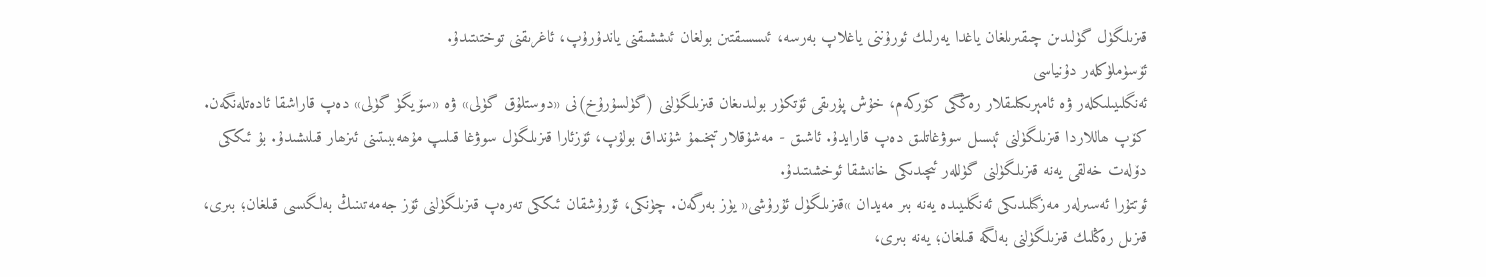قىزىلگۈل گۈلىدىن چىقىرىلغان ياغدا يەرلىك ئورۇننى ياغلاپ بەرسە، ئىسسىقتىن بولغان ئىششىقنى ياندۇرۇپ، ئاغرىقنى توختىتىدۇ.
ئۆسۈملۈكلەر دۇنياسى
ئەنگلىيىلىكلەر ۋە ئامېرىكىلىقلار رەڭگى كۆركەم، خۇش پۇرىقى ئۆتكۈر بولىدىغان قىزىلگۈلنى (گۈلسۇرۇخ)نى «دوستلۇق گۈلى» ۋە «سۆيگۈ گۈلى» دەپ قاراشقا ئادەتلەنگەن. كۆپ ھاللاردا قىزىلگۈلنى ئېسىل سوۋغاتلىق دەپ قارايدۇ. ئاشىق - مەشۇقلار تېخىمۇ شۇنداق بولۇپ، ئۆزئارا قىزىلگۈل سوۋغا قىلىپ مۇھەببىتىنى ئىزھار قىلىشىدۇ. بۇ ئىككى دۆلەت خەلقى يەنە قىزىلگۈلنى گۈللەر ئىچىدىكى خانىشقا ئوخشىتىدۇ.
ئوتتۇرا ئەسىرلەر مەزگىلىدىكى ئەنگلىيىدە يەنە بىر مەيدان »قىزىلگۈل ئۇرۇشى« يۈز بەرگەن. چۈنكى، ئۇرۇشقان ئىككى تەرەپ قىزىلگۈلنى ئۆز جەمەتىنىڭ بەلگىسى قىلغان؛ بىرى، قىزىل رەڭلىك قىزىلگۈلنى بەلگە قىلغان؛ يەنە بىرى،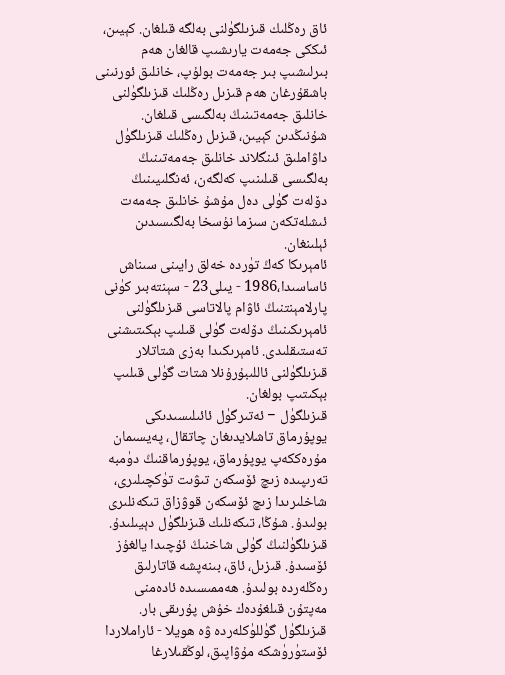ئاق رەڭلىك قىزىلگۈلنى بەلگە قىلغان. كېيىن، ئىككى جەمەت يارىشىپ قالغان ھەم بىرلىشىپ بىر جەمەت بولۇپ، خانلىق ئورنىنى باشقۇرغان ھەم قىزىل رەڭلىك قىزىلگۈلنى خانلىق جەمەتىنىڭ بەلگىسى قىلغان. شۇنىڭدىن كېيىن، قىزىل رەڭلىك قىزىلگۈل داۋاملىق ئىنگلاند خانلىق جەمەتىنىڭ بەلگىسى قىلىنىپ كەلگەن، ئەنگلىيىنىڭ دۆلەت گۈلى دەل مۇشۇ خانلىق جەمەت ئىشلەتكەن سىزما نۇسخا بەلگىسىدىن ئېلىنغان.
ئامېرىكا كەڭ تۈردە خەلق رايىنى سىناش ئاساسىدا،1986 - يىلى23 - سېنتەبىر كۈنى پارلامېنتنىڭ ئاۋام پالاتاسى قىزىلگۈلنى ئامېرىكىنىڭ دۆلەت گۈلى قىلىپ بېكىتىشنى تەستىقلىدى. ئامېرىكىدا بەزى شتاتلار قىزىلگۈلنى ئاللىبۇرۇنلا شتات گۈلى قىلىپ بېكىتىپ بولغان.
قىزىلگۈل − ئەتىرگۈل ئائىلىسىدىكى يوپۇرماق تاشلايدىغان چاتقال، پەيسىمان مۇرەككەپ يوپۇرماق، يوپۇرماقنىڭ دۈمبە تەرىپىدە زىچ ئۆسكەن تىۋىت تۈكچىلىرى، شاخلىرىدا زىچ ئۆسكەن قوۋزاق تىكەنلىرى بولىدۇ. شۇڭا، تىكەنلىك قىزىلگۈل دېيىلىدۇ. قىزىلگۈلنىڭ گۈلى شاخنىڭ ئۇچىدا يالغۇز ئۆسىدۇ. قىزىل، ئاق، بىنەپشە قاتارلىق رەڭلەردە بولىدۇ. ھەممىسىدە ئادەمنى مەپتۇن قىلغۇدەك خۇش پۇرىقى بار. قىزىلگۈل گۈللۈكلەردە ۋە ھويلا - ئاراملاردا ئۆستۈرۈشكە مۇۋاپىق، لوڭقىلارغا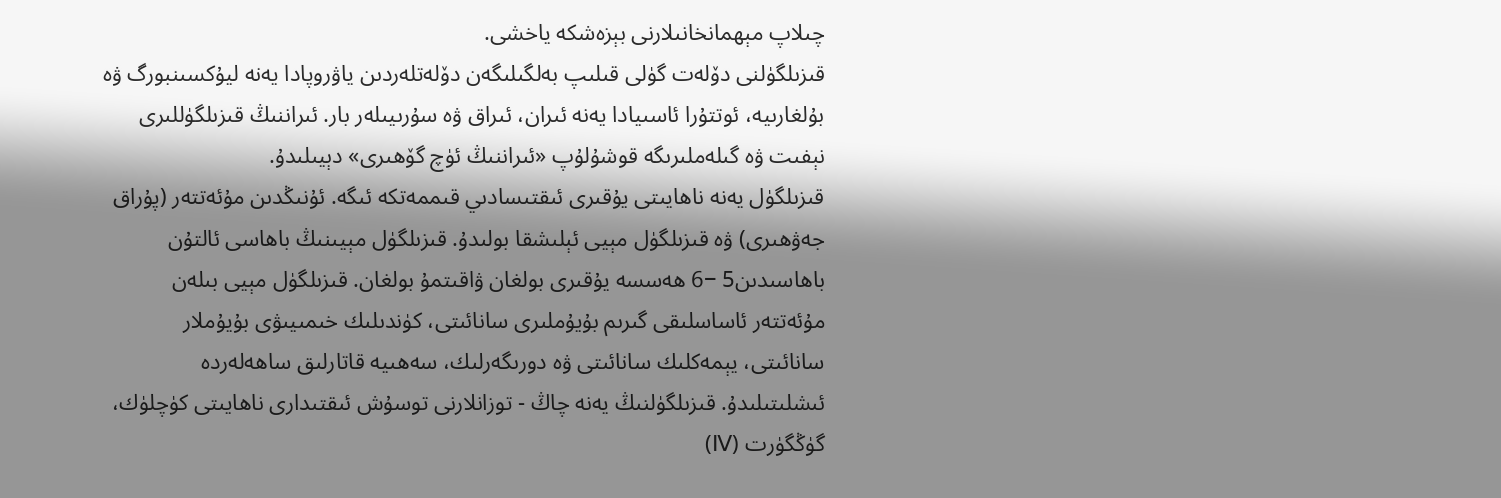چىلاپ مېھمانخانىلارنى بېزەشكە ياخشى.
قىزىلگۈلنى دۆلەت گۈلى قىلىپ بەلگىلىگەن دۆلەتلەردىن ياۋروپادا يەنە ليۇكسىنبورگ ۋە بۇلغارىيە، ئوتتۇرا ئاسىيادا يەنە ئىران، ئىراق ۋە سۇرىيىلەر بار. ئىراننىڭ قىزىلگۈللىرى نېفىت ۋە گىلەملىرىگە قوشۇلۇپ «ئىراننىڭ ئۈچ گۆھىرى» دېيىلىدۇ.
قىزىلگۈل يەنە ناھايىتى يۇقىرى ئىقتىسادىي قىممەتكە ئىگە. ئۇنىڭدىن مۇئەتتەر (پۇراق جەۋھىرى) ۋە قىزىلگۈل مېيى ئېلىشقا بولىدۇ. قىزىلگۈل مېيىنىڭ باھاسى ئالتۇن باھاسىدىن5 −6 ھەسسە يۇقىرى بولغان ۋاقىتمۇ بولغان. قىزىلگۈل مېيى بىلەن مۇئەتتەر ئاساسلىقى گىرىم بۇيۇملىرى سانائىتى، كۈندىلىك خىمىيىۋى بۇيۇملار سانائىتى، يېمەكلىك سانائىتى ۋە دورىگەرلىك، سەھىيە قاتارلىق ساھەلەردە ئىشلىتىلىدۇ. قىزىلگۈلنىڭ يەنە چاڭ - توزانلارنى توسۇش ئىقتىدارى ناھايىتى كۈچلۈك، گۈڭگۈرت (Ⅳ)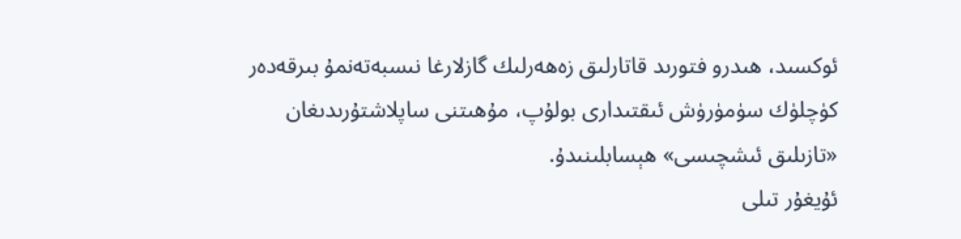ئوكسىد، ھىدرو فتورىد قاتارلىق زەھەرلىك گازلارغا نىسبەتەنمۇ بىرقەدەر كۈچلۈك سۈمۈرۈش ئىقتىدارى بولۇپ، مۇھىتنى ساپلاشتۇرىدىغان «تازىلىق ئىشچىسى» ھېسابلىنىدۇ.
ئۇيغۇر تىلى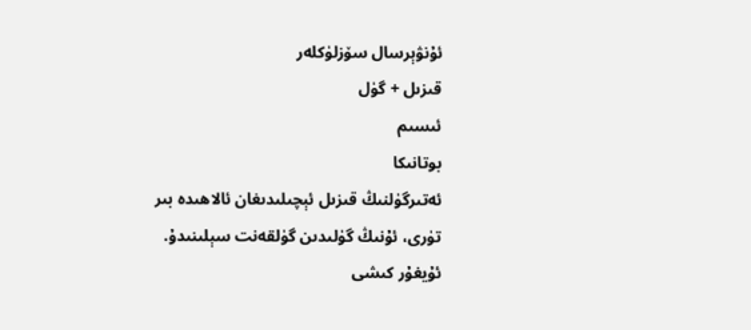ئۇنۋېرسال سۆزلۈكلەر
قىزىل + گۈل
ئىسىم
بوتانىكا
ئەتىرگۈلنىڭ قىزىل ئېچىلىدىغان ئالاھىدە بىر تۈرى، ئۇنىڭ گۈلىدىن گۈلقەنت سېلىنىدۇ.
ئۇيغۇر كىشى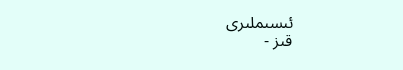ئىسىملىرى
قىز -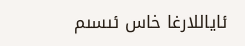ئاياللارغا خاس ئىسىم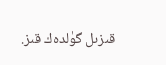قىزىل گۈلدەك قىز.